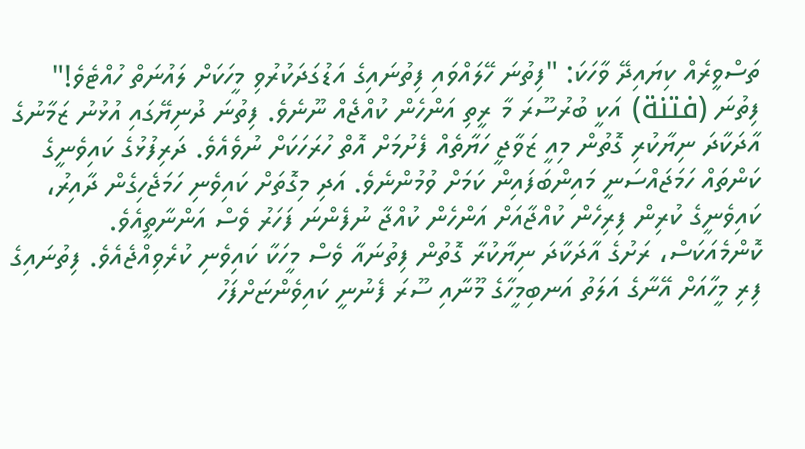ތަސްވީރެއް ކިޔައިދޭ ވާހަކަ: "ފިތުނަ ހޭލައްވައި ފިތުނައިގެ އަޑުގަދަކުރުވި މީހަކަށް ލައުނަތް ހުއްޓެވެ!"
ފިތުނަ (فتنة) އަކީ ބުރުސޫރަ މާ ރީތި އަންހެން ކުއްޖެއް ނޫނެވެ. ފިތުނަ ދުނިޔޭގައި އުޅުނު ޒަމާނުގެ އާދަކާދަ ނިޔާކުރި ގޮތުން މިއީ ޒަވާޖީ ހަޔާތެއް ފެށުމަށް އޮތް ހުރަހަކަށް ނުވެއެވެ. ދަރިފުޅުގެ ކައިވެނީގެ ކަންތައް ހަމަޖައްސަނީ މައިންބަފައިން ކަމަށް ވުމުންނެވެ. އަދި މިގޮތަށް ކައިވެނި ހަމަޖެހިގެން ދާއިރު، ކައިވެނީގެ ކުރިން ފިރިހެން ކުއްޖާއަށް އަންހެން ކުއްޖާ ނުފެންނަ ފަހަރު ވެސް އަންނާތީއެވެ.
ކޮންމެއަކަސް، ރަށުގެ އާދަކާދަ ނިޔާކުރާ ގޮތުން ފިތުނައާ ވެސް މީހަކާ ކައިވެނި ކުރެވިއްޖެއެވެ. ފިތުނައިގެ ފިރި މީހާއަށް އޭނާގެ އަލަތު އަނބިމީހާގެ މޫނާއި ސޫރަ ފެނުނީ ކައިވެންޏަށްފަހު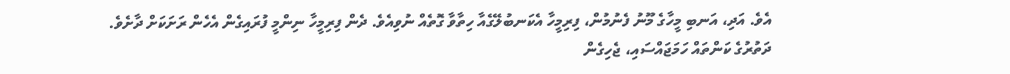އެވެ. އަދި، އަނބި މީހާގެ މޫނު ފެނުމުން، ފިރިމީހާ އެކަނބުލޭގެއާ ހިތާވާ ގޮތެއް ނުވިއެވެ. ދެން ފިރިމީހާ ނިންމީ ފުރައިގެން އެހެން ރަށަކަށް ދާށެވެ.
ދަތުރުގެ ކަންތައް ހަމަޖައްސައި، ޖެހިގެން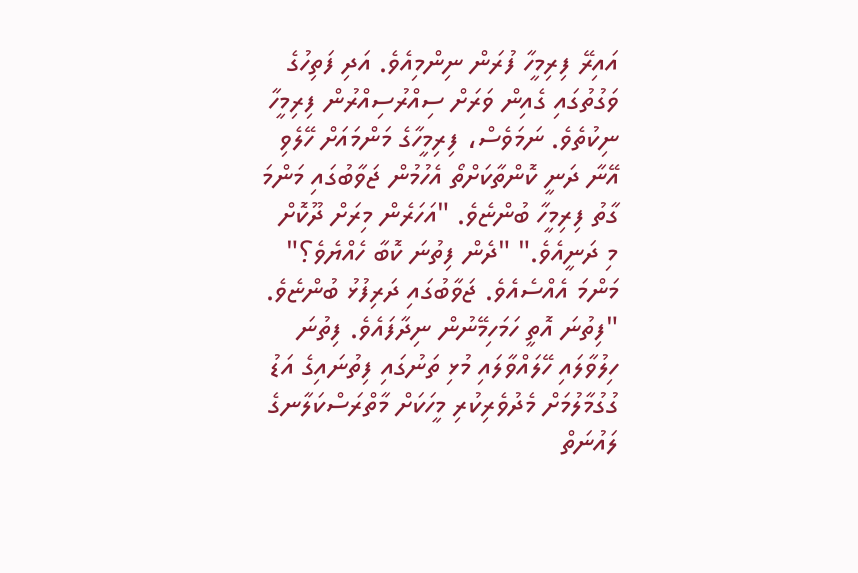އައިރޭ ފިރިމީހާ ފުރަން ނިންމިއެވެ. އަދި ފަތިހުގެ ވަގުތުގައި ގެއިން ވަރަށް ސިއްރުސިއްރުން ފިރިމީހާ ނިކުތެވެ. ނަމަވެސް، ފިރިމީހާގެ މަންމައަށް ހޭލެވި އޭނާ ދަނީ ކޮންތާކަށްތޯ އެހުމުން ޖަވާބުގައި މަންމަ ގާތު ފިރިމީހާ ބުންޏެވެ. "އަހަރެން މިރަށް ދޫކޮށް މި ދަނީއެވެ." "ދެން ފިތުނަ ކޮބާ ހެއްޔެވެ؟" މަންމަ އެއްސެއެވެ. ޖަވާބުގައި ދަރިފުޅު ބުންޏެވެ. "ފިތުނަ އޮތީ ހަމަހިމޭނުން ނިދާފައެވެ. ފިތުނަ ހިލުވާލައި ހޭލައްވާލައި މުޅި ތަނުގައި ފިތުނައިގެ އަޑު ގުގުމާލުމަށް މެދުވެރިކުރި މީހަކަށް މާތްރަސްކަލާނގެ ލައުނަތް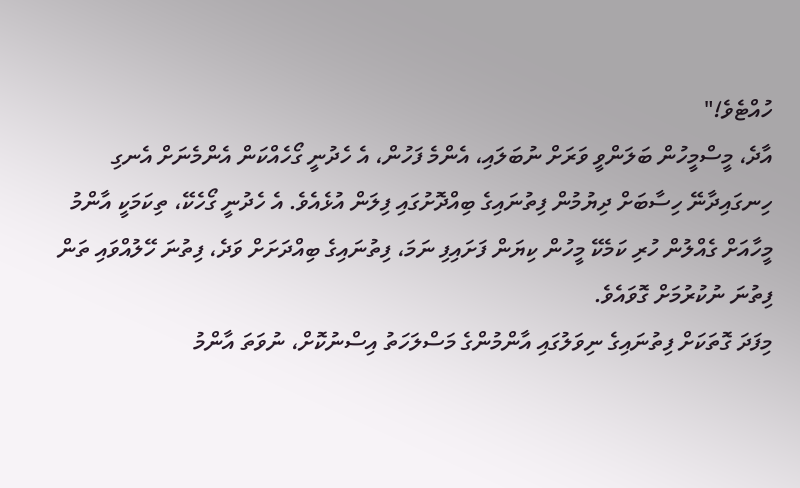ހުއްޓެވެ!"
އާދެ، މީސްމީހުން ބަލަންވީ ވަރަށް ނުބަލައި، އެންމެ ފަހުން، އެ ހެދުނީ ގޯހެއްކަން އެންމެނަށް އެނގި ހިނގައިދާނޭ ހިސާބަށް ދިޔުމުން ފިތުނައިގެ ބިއްދޮށުގައި ފިލަން އުޅެއެވެ. އެ ހެދުނީ ގޯހެކޭ، ތިކަމަކީ އާންމު މީހާއަށް ގެއްލުން ހުރި ކަމެކޭ މީހުން ކިޔަން ފަށައިފި ނަމަ، ފިތުނައިގެ ބިއްދަށަށް ވަދެ، ފިތުނަ ހޭލުއްވައި ތަން ފިތުނަ ނުކުރުމަށް ގޮވައެވެ.
މިފަދަ ގޮތަކަށް ފިތުނައިގެ ނިވަލުގައި އާންމުންގެ މަސްލަހަތު އިސްނުކޮށް، ނުވަތަ އާންމު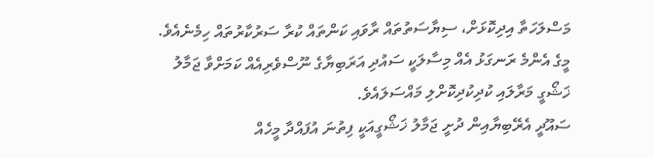މަސްލަހަތާ އިދިކޮޅަށް، ސިޔާސަތުތައް ރާވައި ކަންތައް ކުރާ ސަރުކާރުތައް ހިމެނެއެވެ. މީގެ އެންމެ ރަނގަޅު އެއް މިސާލަކީ ސައުދި އަރަބިޔާގެ ނޫސްވެރިއެއް ކަމަށްވާ ޖަމާލު ޚަޝޯގީ މަރާލައި ކުދިކުދިކޮށްލި މައްސަލައެވެ.
ސައޫދީ އެރޭބިޔާއިން ދުށީ ޖަމާލު ޚަޝޯގީއަކީ ފިތުނަ އުފައްދާ މީހެއް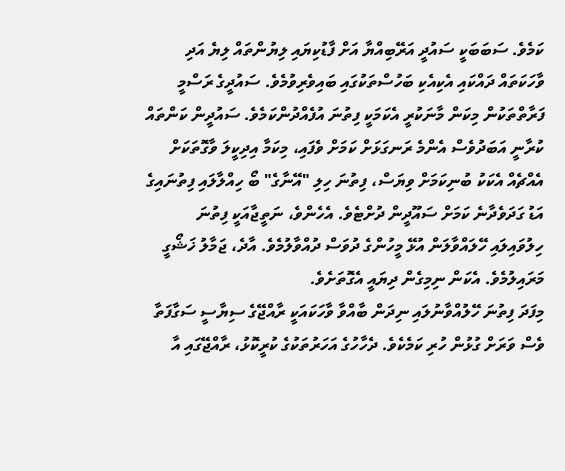ކަމެވެ. ސަބަބަކީ ސައުދީ އަރޭބިއްޔާ އަށް ފާޑުކިޔައި ލިޔުންތައް ލިޔެ އަދި ވާހަކަތައް ދައްކައި އެކިއެކި ބަހުސްތަކުގައި ބައިވެރިވުމެވެ. ސައުދީގެ ރަސްމީ ފަރާތްތަކުން މިކަން މާނަކުރީ އެކަމަކީ ފިތުނަ އުފެއްދުންކަމެވެ. ސައުދީން ކަންތައް ކުރާނީ އަބަދުވެސް އެންމެ ރަނގަޅަށް ކަމަށް ވެފައި، މިކަމާ އިދިކީލަ ވާގޮތަކަށް އެއްޗެއް އެކަކު ބުނިކަމަށް ވިޔަސް، ފިތުނަ ހިލި "އޭނާގެ" ބޯ ހިއްލާލައި ފިތުނައިގެ އަޑު ގަދަވެދާނެ ކަމަށް ސައޫދީން ދުށްޓެވެ. އެހެންވެ، ނަތީޖާއަކީ ފިތުނަ ހިލުވައިލައި ހޭލައްވާލަން އުޅޭ މީހުންގެ ދުވަސް ދުއްވާލުމެވެ. އާދެ، ޖަމާލު ޚަޝޯގީ މަރައިލުމެވެ. އެކަން ނިމިގެން ދިޔައީ އެގޮތަށެވެ.
މިފަދަ ފިތުނަ ހޭލުއްވާނުލައި ނިދަން ބާއްވާ ވާހަކައަކީ ރާއްޖޭގެ ސިޔާސީ ސަގާފަތާ ވެސް ވަރަށް ގުޅުން ހުރި ކަމެކެވެ. ދެހާހުގެ އަހަރުތަކުގެ ކުރީކޮޅު، ރާއްޖޭގައި އާ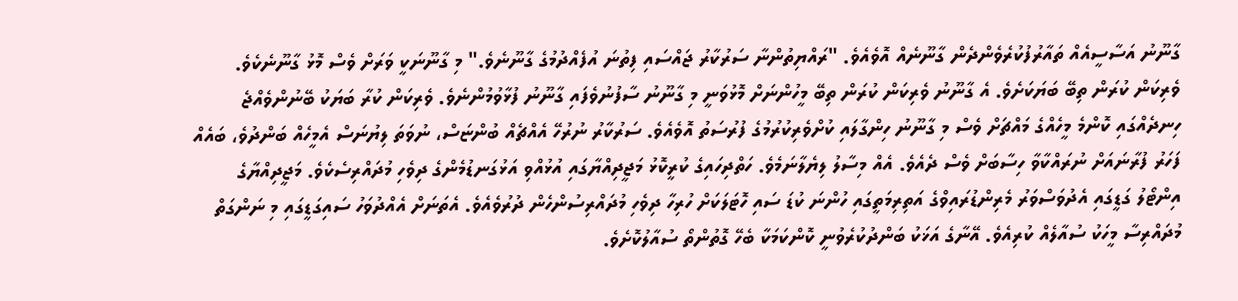ގާނޫނު އަސާސީއެއް ތައާރުފުކުރެވެންދެން ގާނޫނެއް އޮވެއެވެ. "ރައްޔިތުންނާ ސަރުކާރު ޖައްސައި ފިތުނަ އުފެއްދުމުގެ ގާނޫނެވެ." މި ގާނޫނަކީ ވަރަށް ވެސް މޮޅު ގާނޫނެކެވެ. ވެރިކަން ކުރަން ތިބޭ ބަޔަކަށެވެ. އެ ގާނޫނު ވެރިކަން ކުރަން ތިބޭ މީހުންނަށް މޮޅުވަނީ މި ގާނޫނު ސާފުނުވެފައި ގާނޫނު ފުޅާވުމުންނެވެ. ވެރިކަން ކުރާ ބަޔަކު ބޭނުންވެއްޖެ ހިނދެއްގައި ކޮންމެ މީހެއްގެ މައްޗަށް ވެސް މި ގާނޫނު ހިންގާލައި ކުށްވެރިކުރުމުގެ ފުރުސަތު އޮވެއެވެ. ސަރުކާރު ނުރުހޭ އެއްޗެއް ބުންޏަސް، ނުވަތަ ލިޔުނަސް އެމީހެއް ބަންދުވެ، ބައެއް ފަހަރު ފުރާނައަށް ނުރައްކާވާ ހިސާބަށް ވެސް ދެއެވެ. އެއް މިސާލު ލިޔެލާނަމެވެ. ހަތްދިހައިގެ ކުރީކޮޅު މަޖީދިއްޔާގައި އުޅުއްވި އަޅުގަނޑުމެންގެ ދިވެހި މުދައްރިސެކެވެ. މަޖީދިއްޔާގެ އިންޓޯލު ގަޑީގައި އެދުވަސްވަރު މެރިންޑުރައިވްގެ އަތިރިމަތީގައި ހުންނަ ކުޑަ ސައި ހޮޓަލަކަށް ހުރިހާ ދިވެހި މުދައްރިސުންހެން ދުރުވެއެވެ. އެތަނަށް އެއްދުވަހު ސައިގަޑީގައި މި ނަންގަތް މުދައްރިސާ މީހަކު ސުއާލެއް ކުރިއެވެ. އޭނާގެ އަޚަކު ބަންދުކުރެވުނީ ކޮންކަމަކާ ބެހޭ ގޮތުންތޯ ސުއާލުކޮށެވެ.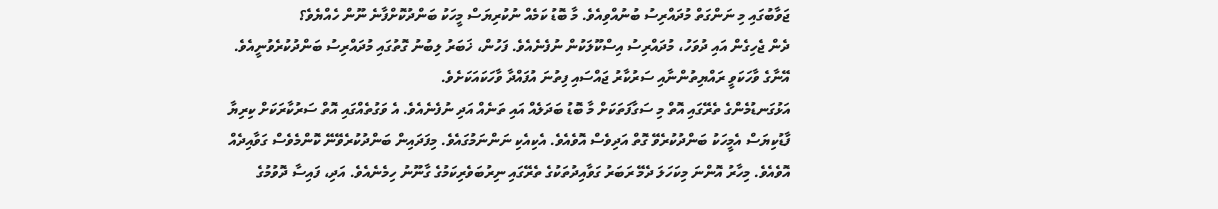ޖަވާބުގައި މި ނަންގަތް މުދައްރިސު ބުނުއްވިއެވެ. މާ ބޮޑު ކަމެއް ނުކުރިޔަސް މީހަކު ބަންދުކޮށްފާނެ ނޫން ހެއްޔެވެ؟
ދެން ޖެހިގެން އައި ދުވަހު، މުދައްރިސު އިސްކޫލަކުން ނުފެނެއެވެ. ފަހުން، ޚަބަރު ލިބުނު ގޮތުގައި މުދައްރިސު ބަންދުކުރެވުނީއެވެ. އޭނާގެ ވާހަކަވީ ރައްޔިތުންނާއި ސަރުކާރު ޖައްސައި ފިތުނަ އުފައްދާ ވާހަކައަކަށެވެ.
އަޅުގަނޑުމެންގެ ތެރޭގައި އޮތް މި ސަގާފަތަކަށް މާ ބޮޑު ބަދަލެއް އައި ތަނެއް އަދި ނުފެނެއެވެ. އެ ވަގުތެއްގައި އޮތް ސަރުކާރަކަށް ކިރިޔާ ފާޑުކިޔަސް އެމީހަކު ބަންދުކުރެވޭ ގޮތް އަދިވެސް އޮވެއެވެ. އެކިއެކި ނަންނަމުގައެވެ. މިފަދައިން ބަންދުކުރެވޭނޭ ކޮންމެވެސް ގަވާއިދެއް އޮވެއެވެ. މިހާރު އޮންނަ މިކަހަލަ ދެމޭ ރަބަރު ގަވާއިދުތަކުގެ ތެރޭގައި ނިރުބަވެރިކަމުގެ ގާނޫނު ހިމެނެއެވެ. އަދި، ފައިސާ ދޮވުމުގެ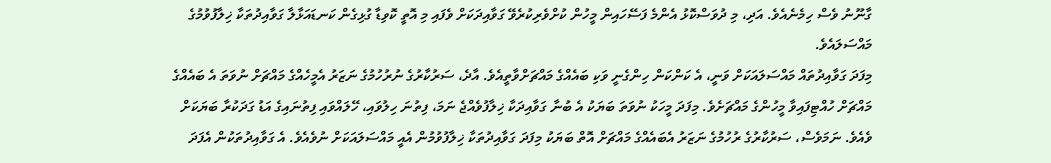ގާނޫނު ވެސް ހިމެނެއެވެ. އަދި، މި ދުވަސްކޮޅު އެންމެ ފަސޭހައިން މީހުން ކުށްވެރިކުރެވޭ ގަވާއިދަކަށް ވެފައި މި އޮތީ ކޮވިޑާ ގުޅިގެން ކަނޑައަޅާލާ ގަވާއިދުތަކާ ޚިލާފުވުމުގެ މައްސަލައެވެ.
މިފަދަ ގަވާއިދުތައް މައްސަލައަކަށް ވަނީ، އެ ކަންކަން ހިންގެނީ ވަކި ބައެއްގެ މައްޗަށްވާތީއެވެ. އާދެ، ސަރުކާރުގެ ނުރުހުމުގެ ނަޒަރު އެމީހެއްގެ މައްޗަށް ނުވަތަ އެ ބައެއްގެ މައްޗަށް ހުއްޓިފައިވާ މީހުންގެ މައްޗަށެވެ. މިފަދަ މީހަކު ނުވަތަ ބަޔަކު އެ ބުނާ ގަވާއިދަކާ ޚިލާފުވެއްޖެ ނަމަ، ފިތުނަ ހިލުވައި، ހޭލައްވައި ފިތުނައިގެ އަޑު ގަދަކުރާ ބަޔަކަށް ވެއެވެ. ނަމަވެސް، ސަރުކާރުގެ ރުހުމުގެ ނަޒަރު އެބައެއްގެ މައްޗަށް އޮތް ބަޔަކު މިފަދަ ގަވާއިދުތަކާ ޚިލާފުވުމުން އެއީ މައްސަލައަކަށް ނުވެއެވެ. އެ ގަވާއިދުތަކުން އެފަދަ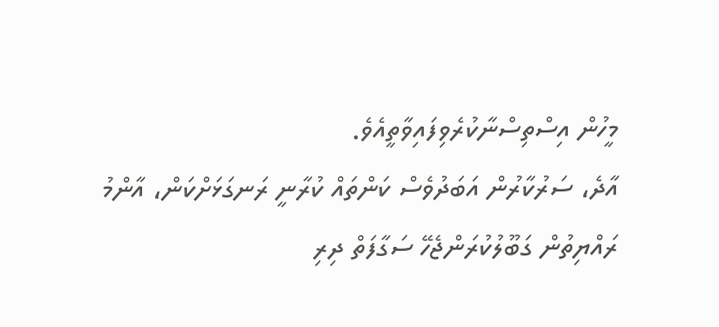މީހުން އިސްތިސްނާކުރެވިފައިވާތީއެވެ.
އާދެ، ސަރުކާރުން އަބަދުވެސް ކަންތައް ކުރާނީ ރަނގަޅަށްކަން، އާންމު ރައްޔިތުން ގަބޫލުކުރަންޖެހޭ ސަގާފަތް ދިރި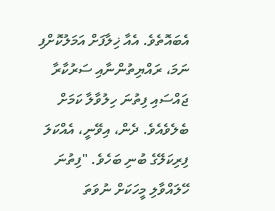އެބައޮތެވެ. އެއާ ޚިލާފަށް އަމަލުކޮށްފި ނަމަ، ރައްޔިތުންނާއި ސަރުކާރާ ޖައްސައި ފިތުނަ ހިލުވާލާ ކަމަށް ބެލެވެއެވެ. ދެން، އިވޭނީ، އެއްކަލަ ފިރިކަލޭގެ ބުނި ބަހެވެ. "ފިތުނަ ހޭލައްވާލި މީހަކަށް ނުވަތަ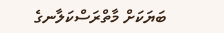ބަޔަކަށް މާތްރަސްކަލާނގެ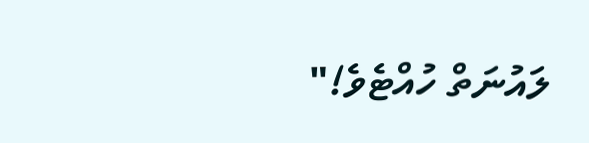ލައުނަތް ހުއްޓެވެ!"